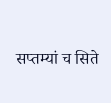सप्तम्यां च सिते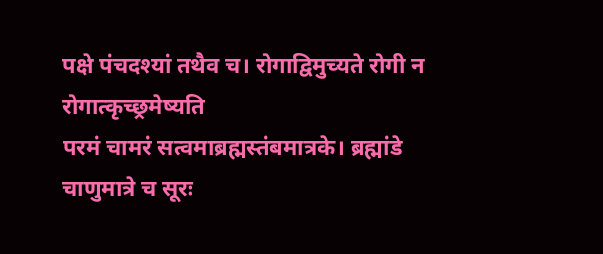पक्षे पंचदश्यां तथैव च। रोगाद्विमुच्यते रोगी न रोगात्कृच्छ्रमेष्यति
परमं चामरं सत्वमाब्रह्मस्तंबमात्रके। ब्रह्मांडे चाणुमात्रे च सूरः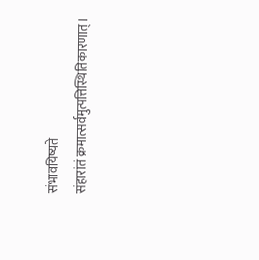संभावयिष्यते
संहारांतं क्रमात्सर्वमुत्पत्तिस्थितिकारणात्।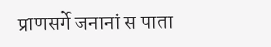प्राणसर्गे जनानां स पाता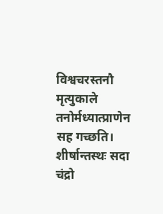विश्वचरस्तनौ
मृत्युकाले तनोर्मध्यात्प्राणेन सह गच्छति। शीर्षान्तस्थः सदा चंद्रो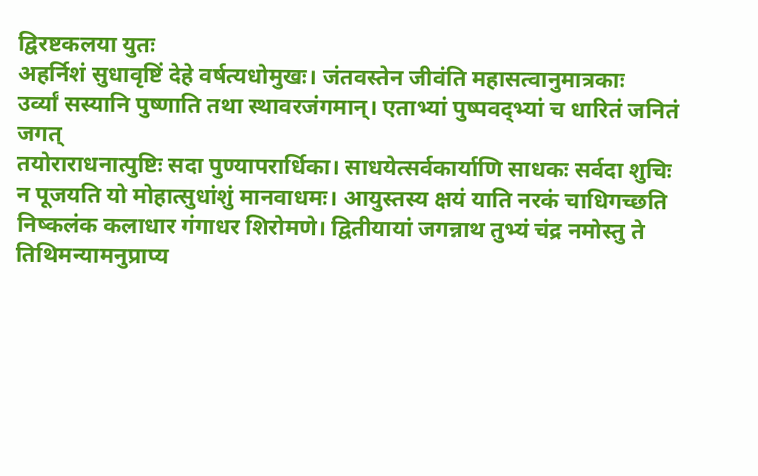द्विरष्टकलया युतः
अहर्निशं सुधावृष्टिं देहे वर्षत्यधोमुखः। जंतवस्तेन जीवंति महासत्वानुमात्रकाः
उर्व्यां सस्यानि पुष्णाति तथा स्थावरजंगमान्। एताभ्यां पुष्पवद्भ्यां च धारितं जनितं जगत्
तयोराराधनात्पुष्टिः सदा पुण्यापरार्धिका। साधयेत्सर्वकार्याणि साधकः सर्वदा शुचिः
न पूजयति यो मोहात्सुधांशुं मानवाधमः। आयुस्तस्य क्षयं याति नरकं चाधिगच्छति
निष्कलंक कलाधार गंगाधर शिरोमणे। द्वितीयायां जगन्नाथ तुभ्यं चंद्र नमोस्तु ते
तिथिमन्यामनुप्राप्य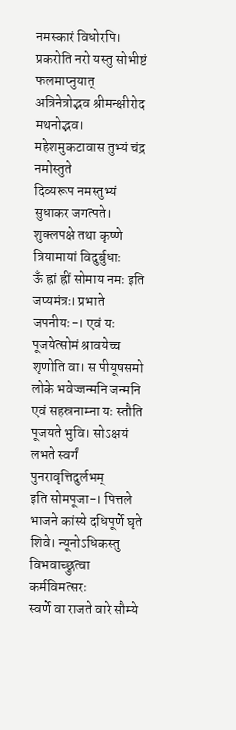नमस्कारं विधोरपि। प्रकरोति नरो यस्तु सोभीष्टं फलमाप्नुयात्
अत्रिनेत्रोद्भव श्रीमन्क्षीरोद मथनोद्भव। महेशमुकटावास तुभ्यं चंद्र नमोस्तुते
दिव्यरूप नमस्तुभ्यं सुधाकर जगत्पते। शुक्लपक्षे तथा कृष्णे त्रियामायां विदुर्बुधाः
ऊँ ह्रां ह्रीं सोमाय नमः इति जप्यमंत्रः। प्रभाते जपनीयः-। एवं यः पूजयेत्सोमं श्रावयेच्च शृणोति वा। स पीयूषसमो लोके भवेज्जन्मनि जन्मनि
एवं सहस्रनाम्ना यः स्तौति पूजयते भुवि। सोऽक्षयं लभते स्वर्गं पुनरावृत्तिदुर्लभम्
इति सोमपूजा-। पित्तले भाजने कांस्ये दधिपूर्णे घृते शिवे। न्यूनोऽधिकस्तु विभवाच्छ्रुत्वा कर्मविमत्सरः
स्वर्णे वा राजते वारे सौम्ये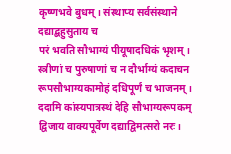कृष्णभवे बुधम्। संस्थाप्य सर्वसंस्थाने दद्याद्बहुसुताय च
परं भवति सौभाग्यं पीयूषादधिकं भृशम्। स्त्रीणां च पुरुषाणां च न दौर्भाग्यं कदाचन
रूपसौभाग्यकामोहं दधिपूर्णं च भाजनम्। ददामि कांस्यपात्रस्थं देहि सौभाग्यरूपकम्
द्विजाय वाक्यपूर्वेण दद्याद्विमत्सरो नरः।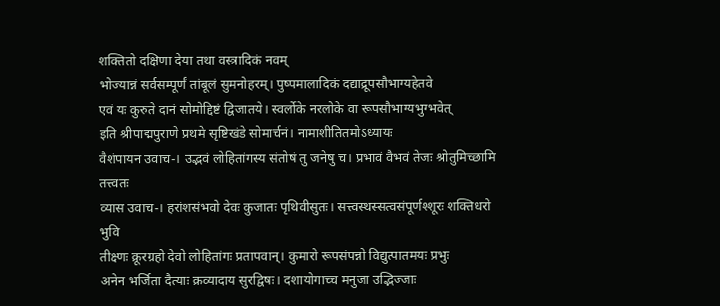शक्तितो दक्षिणा देया तथा वस्त्रादिकं नवम्
भोज्यान्नं सर्वसम्पूर्णं तांबूलं सुमनोहरम्। पुष्पमालादिकं दद्याद्रूपसौभाग्यहेतवे
एवं यः कुरुते दानं सोमोद्दिष्टं द्विजातये। स्वर्लोके नरलोके वा रूपसौभाग्यभुग्भवेत्
इति श्रीपाद्मपुराणे प्रथमे सृष्टिखंडे सोमार्चनं। नामाशीतितमोऽध्यायः
वैशंपायन उवाच-। उद्भवं लोहितांगस्य संतोषं तु जनेषु च। प्रभावं वैभवं तेजः श्रोतुमिच्छामि तत्त्वतः
व्यास उवाच-। हरांशसंभवो देवः कुजातः पृथिवीसुतः। सत्त्वस्थस्सत्वसंपूर्णश्शूरः शक्तिधरो भुवि
तीक्ष्णः क्रूरग्रहो देवो लोहितांगः प्रतापवान्। कुमारो रूपसंपन्नो विद्युत्पातमयः प्रभुः
अनेन भर्जिता दैत्याः क्रव्यादाय सुरद्विषः। दशायोगाच्च मनुजा उद्भिज्जाः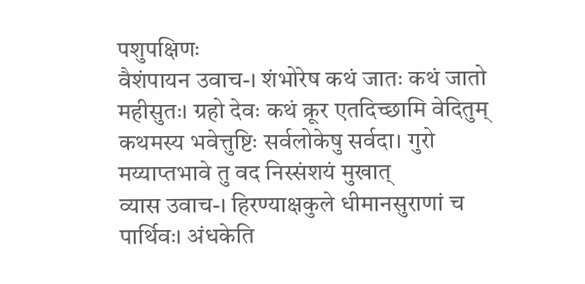पशुपक्षिणः
वैशंपायन उवाच-। शंभोरेष कथं जातः कथं जातो महीसुतः। ग्रहो देवः कथं क्रूर एतदिच्छामि वेदितुम्
कथमस्य भवेत्तुष्टिः सर्वलोकेषु सर्वदा। गुरो मय्याप्तभावे तु वद निस्संशयं मुखात्
व्यास उवाच-। हिरण्याक्षकुले धीमानसुराणां च पार्थिवः। अंधकेति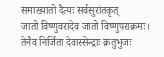समाख्यातो दैत्यः सर्वसुरांतकृत्
जातो विष्णुवरादेव जातो विष्णुपराक्रमः। तेनैव निर्जिता देवास्सेन्द्राः क्रतुभुजः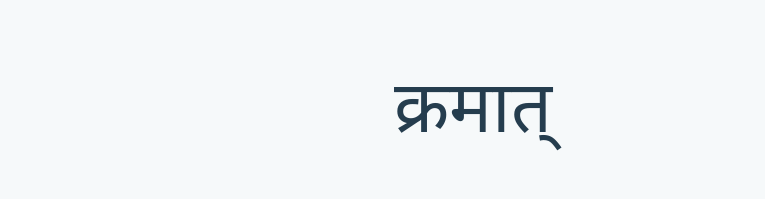क्रमात्